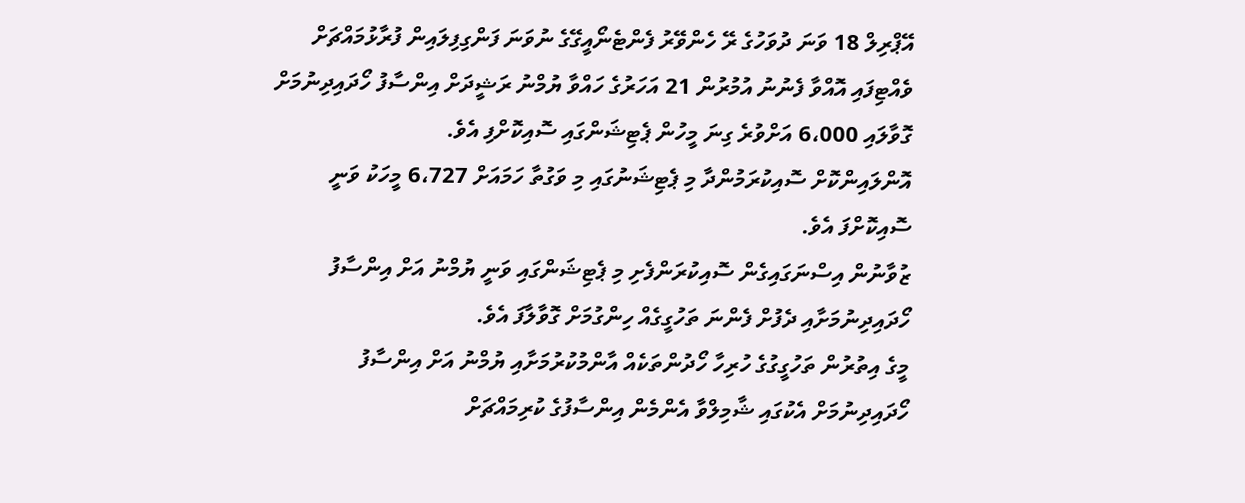އޭޕްރިލް 18 ވަނަ ދުވަހުގެ ރޭ ހެންވޭރު ފެންޓެނޯއީގޭގެ ނުވަނަ ފަންގިފިލައިން ފުރާޅުމައްޗަށް ވެއްޓިފައި އޮއްވާ ފެނުނު އުމުރުން 21 އަހަރުގެ ހައްވާ ޔުމްނު ރަޝީދަށް އިންސާފު ހޯދައިދިނުމަށް ގޮވާލައި 6،000 އަށްވުރެ ގިނަ މީހުން ޕެޓިޝަންގައި ސޮއިކޮށްފި އެވެ.
އޮންލައިންކޮށް ސޮއިކުރަމުންދާ މި ޕެޓިޝަނުގައި މި ވަގުތާ ހަމައަށް 6،727 މީހަކު ވަނީ ސޮއިކޮށްފަ އެވެ.
ޒުވާނުން އިސްނަގައިގެން ސޮއިކުރަންފެށި މި ޕެޓިޝަންގައި ވަނީ ޔުމްނު އަށް އިންސާފު ހޯދައިދިނުމަށާއި ދެފުށް ފެންނަ ތަހުގީގެއް ހިންގުމަށް ގޮވާލާފަ އެވެ.
މީގެ އިތުރުން ތަހުގީގުގެ ހުރިހާ ހޯދުންތަކެއް އާންމުކުރުމަށާއި ޔުމްނު އަށް އިންސާފު ހޯދައިދިނުމަށް އެކުގައި ޝާމިލްވާ އެންމެން އިންސާފުގެ ކުރިމައްޗަށް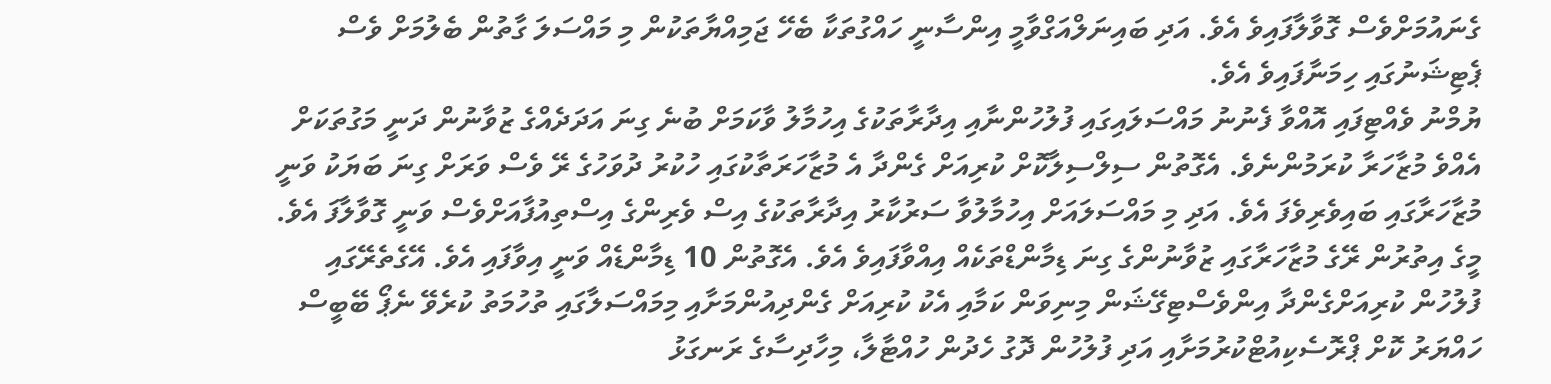ގެނައުމަށްވެސް ގޮވާލާފައިވެ އެވެ. އަދި ބައިނަލްއަގްވާމީ އިންސާނީ ހައްގުތަކާ ބެހޭ ޖަމިއްޔާތަކުން މި މައްސަލަ ގާތުން ބެލުމަށް ވެސް ޕެޓިޝަނުގައި ހިމަނާފައިވެ އެވެ.
ޔުމްނު ވެއްޓިފައި އޮއްވާ ފެނުނު މައްސަލައިގައި ފުލުހުންނާއި އިދާރާތަކުގެ އިހުމާލު ވާކަމަށް ބުނެ ގިނަ އަދަދެއްގެ ޒުވާނުން ދަނީ މަގުތަކަށް އެއްވެ މުޒާހަރާ ކުރަމުންނެވެ. އެގޮތުން ސިލްސިލާކޮށް ކުރިއަށް ގެންދާ އެ މުޒާހަރަތާކުގައި ހުކުރު ދުވަހުގެ ރޭ ވެސް ވަރަށް ގިނަ ބަޔަކު ވަނީ މުޒާހަރާގައި ބައިވެރިވެފަ އެވެ. އަދި މި މައްސަލައަށް އިހުމާލުވާ ސަރުކާރު އިދާރާތަކުގެ އިސް ވެރިންގެ އިސްތިއުފާއަށްވެސް ވަނީ ގޮވާލާފަ އެވެ.
މީގެ އިތުރުން ރޭގެ މުޒާހަރާގައި ޒުވާނުންގެ ގިނަ ޑިމާންޑްތަކެއް އިއްވާފައިވެ އެވެ. އެގޮތުން 10 ޑިމާންޑެއް ވަނީ އިވާފައި އެވެ. އޭގެތެރޭގައި ފުލުހުން ކުރިއަށްގެންދާ އިންވެސްޓިގޭޝަން މިނިވަން ކަމާއި އެކު ކުރިއަށް ގެންދިއުންމަށާއި މިމައްސަލާގައި ތުހުމަތު ކުރެވޭ ނެޕޯ ބޭބީސް ހައްޔަރު ކޮށް ޕްރޮސެކިއުޓްކުރުމަށާއި އަދި ފުލުހުން ދޮގު ހެދުން ހުއްޓާލާ، މިހާދިސާގެ ރަނގަޅު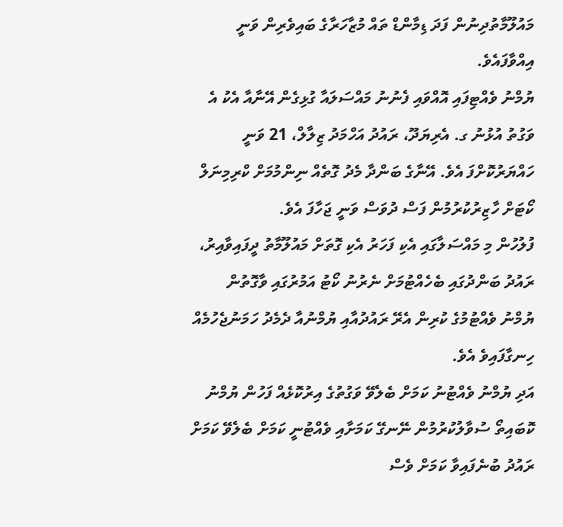މައުލޫމާތުދިނުން ފަދަ ޑިމާންޑް ތައް މުޒާހަރާގެ ބައިވެރިން ވަނީ އިއްވާފައެވެ.
ޔުމްނު ވެއްޓިފައި އޮއްވައި ފެނުނު މައްސަލައާ ގުޅިގެން އޭނާއާ އެކު އެ ވަގުތު އުޅުނު ގ. އެރިޔަދޫ، ރައުދު އަހްމަދު ޒިލާލް، 21 ވަނީ ހައްޔަރުކޮށްފަ އެވެ. އޭނާގެ ބަންދާ މެދު ގޮތެއް ނިންމުމަށް ކްރިމިނަލް ކޯޓަށް ހާޒިރުކުރުމުން ފަސް ދުވަސް ވަނީ ޖަހާފަ އެވެ.
ފުލުހުން މި މައްސަލާގައި އެކި ފަހަރު އެކި ގޮތަށް މައުލޫމާތު ދީފައިވާއިރު، ރައުދު ބަންދުގައި ބެހެއްޓުމަށް ނެރުނު ކޯޓު އަމުރުގައި ވާގޮތުން ޔުމްނު ވެއްޓުމުގެ ކުރިން އެރޭ ރައުދުއާއި ޔުމްނުއާ ދެމެދު ހަމަނުޖެހުމެއް ހިނގާފައިވެ އެވެ.
އަދި ޔުމްނު ވެއްޓުނު ކަމަށް ބެލެވޭ ވަގުތުގެ އިރުކޮޅެއް ފަހުން ޔުމްނު ކޮބައިތޯ ސުވާލުކުރުމުން ނޭނގޭ ކަމަށާއި ވެއްޓުނީ ކަމަށް ބެލެވޭ ކަމަށް ރައުދު ބުނެފައިވާ ކަމަށް ވެސް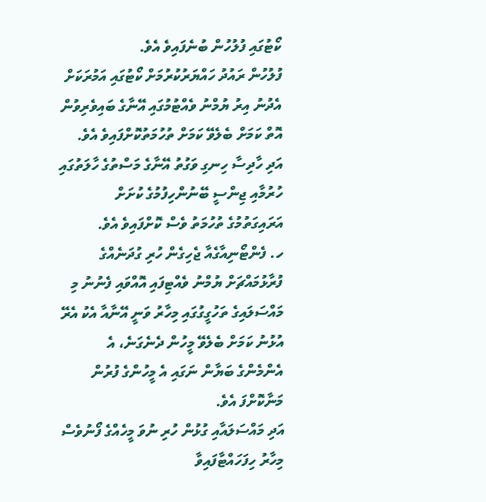ކޯޓުގައި ފުލުހުން ބުނެފައިވެ އެވެ.
ފުލުހުން ރައުދު ހައްޔަރުކުރުމަށް ކޯޓުގައި އަމުރަކަށް އެދުނު އިރު ޔުމްނު ވެއްޓުމުގައި އޭނާގެ ބައިވެރިވުން އޮތް ކަމަށް ބެލެވޭ ކަމަށް ތުހުމަތުކޮށްފައިވެ އެވެ. އަދި ހާދިސާ ހިނގި ވަގުތު އޭނާގެ މަސްތުގެ ހާލަތުގައި ހުރުމާއި ޖިންސީ ބޭނުންހިފުމުގެ ކުށަށް އަރައިގަތުމުގެ ތުހުމަތު ވެސް ކޮށްފައިވެ އެވެ.
ހ. ފެންޓޯނިއާގެއާ ޖެހިގެން ހުރި ގުދަނެއްގެ ފުރާޅުމައްޗަށް ޔުމްނު ވެއްޓިފައި އޮއްވައި ފެނުނު މި މައްސަލައިގެ ތަހުގީގުގައި މިހާރު ވަނީ އޭނާއާ އެކު އެރޭ އުޅުނު ކަމަށް ބެލެވޭ މީހުން ދެނެގަނެ، އެ އެންމެންގެ ބަޔާން ނަގައި އެ މީހުންގެ ފުރުން މަނާކޮށްފަ އެވެ.
އަދި މައްސަލައާއި ގުޅުން ހުރި ނުވަ މީހެއްގެ ފޯނުވެސް މިހާރު ހިފަހައްޓާފައިވާ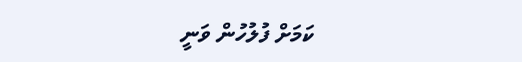ކަމަށް ފުލުހުން ވަނީ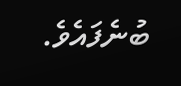ބުނެފައެވެ.